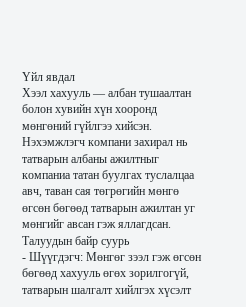Үйл явдал
Хээл хахууль — албан тушаалтан болон хувийн хүн хооронд мөнгөний гүйлгээ хийсэн. Нэхэмжлэгч компани захирал нь татварын албаны ажилтныг компаниа татан буулгах туслалцаа авч, таван сая төгрөгийн мөнгө өгсөн бөгөөд татварын ажилтан уг мөнгийг авсан гэж яллагдсан.
Талуудын байр суурь
- Шүүгдэгч: Мөнгөг зээл гэж өгсөн бөгөөд хахууль өгөх зорилгогүй, татварын шалгалт хийлгэх хүсэлт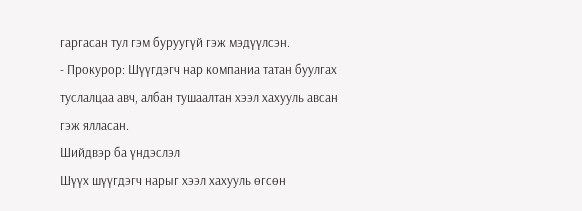гаргасан тул гэм буруугүй гэж мэдүүлсэн.
- Прокурор: Шүүгдэгч нар компаниа татан буулгах туслалцаа авч, албан тушаалтан хээл хахууль авсан гэж ялласан.
Шийдвэр ба үндэслэл
Шүүх шүүгдэгч нарыг хээл хахууль өгсөн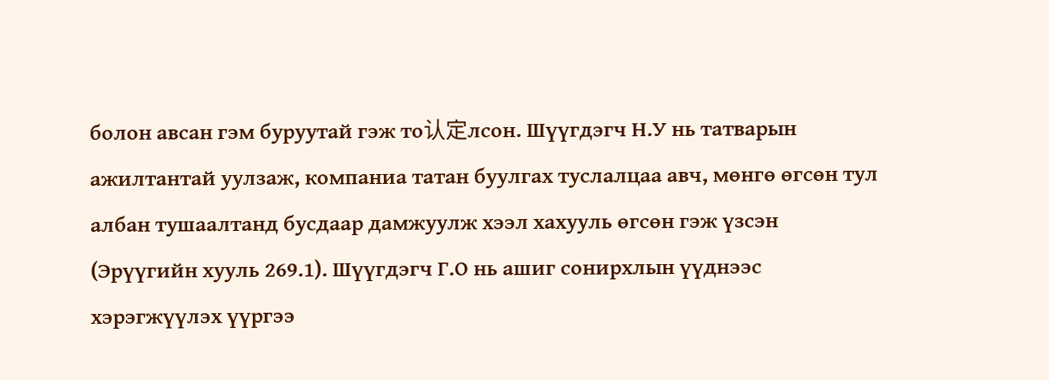болон авсан гэм буруутай гэж то认定лсон. Шүүгдэгч Н.У нь татварын ажилтантай уулзаж, компаниа татан буулгах туслалцаа авч, мөнгө өгсөн тул албан тушаалтанд бусдаар дамжуулж хээл хахууль өгсөн гэж үзсэн (Эрүүгийн хууль 269.1). Шүүгдэгч Г.О нь ашиг сонирхлын үүднээс хэрэгжүүлэх үүргээ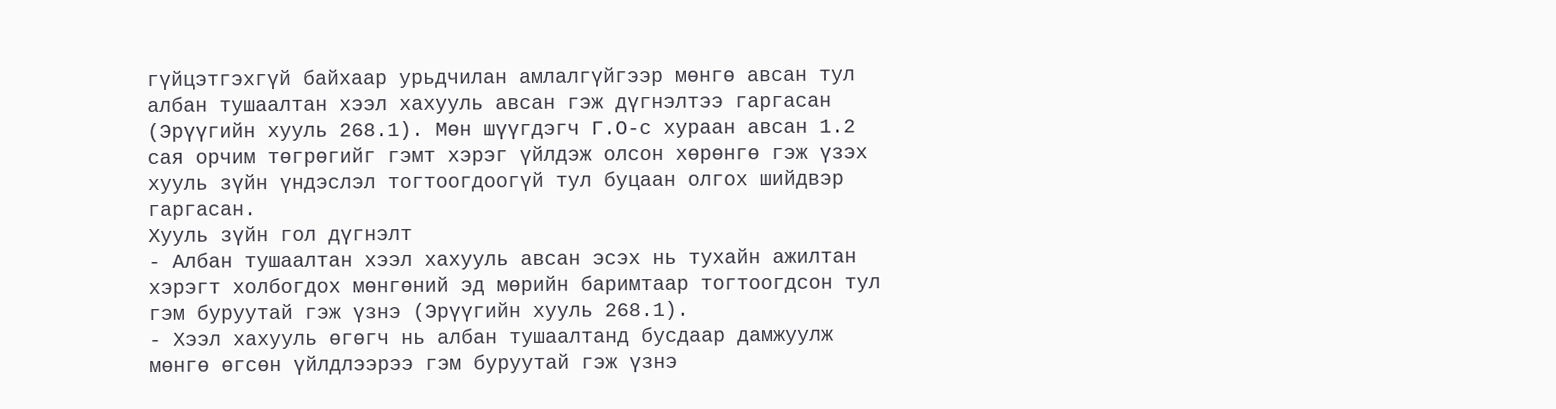гүйцэтгэхгүй байхаар урьдчилан амлалгүйгээр мөнгө авсан тул албан тушаалтан хээл хахууль авсан гэж дүгнэлтээ гаргасан (Эрүүгийн хууль 268.1). Мөн шүүгдэгч Г.О-с хураан авсан 1.2 сая орчим төгрөгийг гэмт хэрэг үйлдэж олсон хөрөнгө гэж үзэх хууль зүйн үндэслэл тогтоогдоогүй тул буцаан олгох шийдвэр гаргасан.
Хууль зүйн гол дүгнэлт
- Албан тушаалтан хээл хахууль авсан эсэх нь тухайн ажилтан хэрэгт холбогдох мөнгөний эд мөрийн баримтаар тогтоогдсон тул гэм буруутай гэж үзнэ (Эрүүгийн хууль 268.1).
- Хээл хахууль өгөгч нь албан тушаалтанд бусдаар дамжуулж мөнгө өгсөн үйлдлээрээ гэм буруутай гэж үзнэ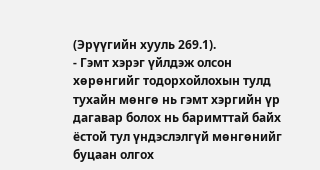(Эрүүгийн хууль 269.1).
- Гэмт хэрэг үйлдэж олсон хөрөнгийг тодорхойлохын тулд тухайн мөнгө нь гэмт хэргийн үр дагавар болох нь баримттай байх ёстой тул үндэслэлгүй мөнгөнийг буцаан олгох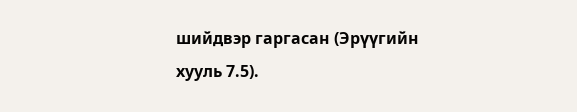шийдвэр гаргасан (Эрүүгийн хууль 7.5).